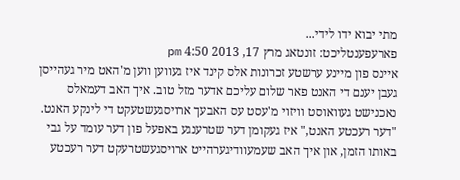מתי יבוא ידו לידי...
פארעפענטליכט: זונטאג מרץ 17, 2013 4:50 pm
איינס פון מיינע ערשטע זכרונות אלס קינד איז געווען ווען מ'האט מיר געהייסן געבן יענם די האנט פאר שלום עליכם אדער מזל טוב. איך האב דעמאלס נאכנישט געוואוסט וויזוי מ'עסט עס האבעך ארויסגעשטעקט די לינקע האנט. "דער רעכטע האנט," איז געקומן דער שטרענגע באפעל פון דער עומד על גבי באותו הזמן, און איך האב שעמעוודיגערהייט ארויסגעשטרעקט דער רעכטע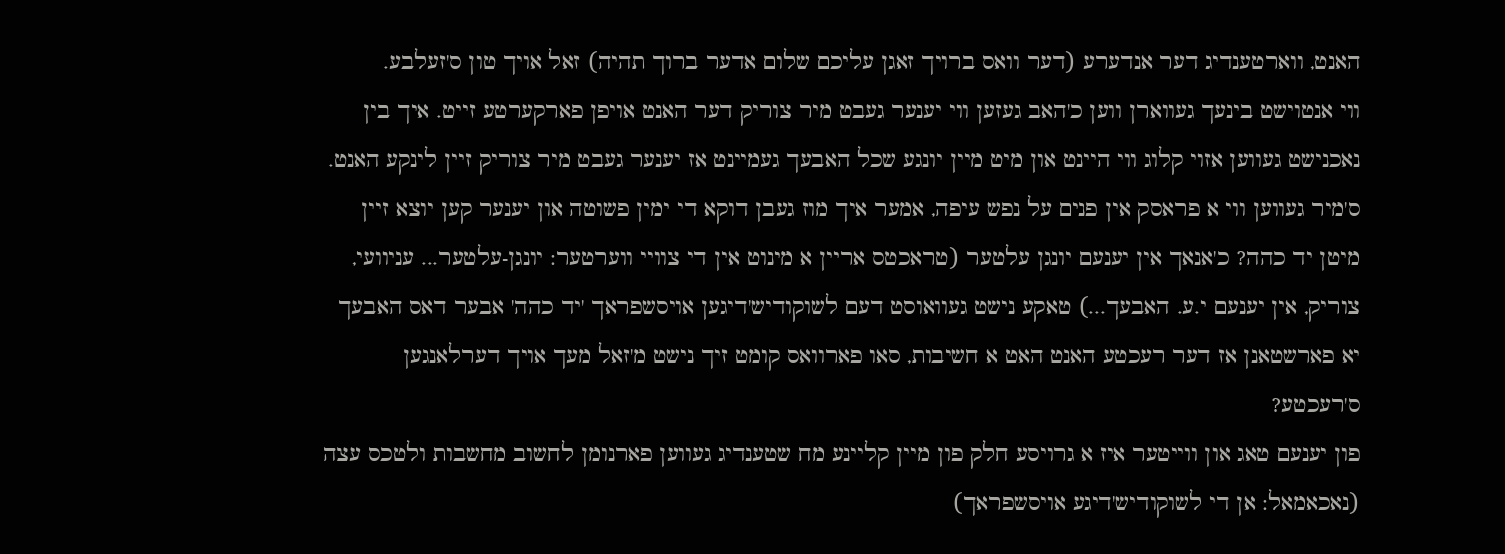האנט, ווארטענדיג דער אנדערע (דער וואס ברויך זאגן עליכם שלום אדער ברוך תהיה) זאל אויך טון ס'זעלבע.
ווי אנטוישט בינעך געווארן ווען כ'האב געזען ווי יענער געבט מיר צוריק דער האנט אויפן פארקערטע זייט. איך בין נאכנישט געווען אזוי קלוג ווי היינט און מיט מיין יונגע שכל האבעך געמיינט אז יענער געבט מיר צוריק זיין לינקע האנט. ס'מיר געווען ווי א פראסק אין פנים על נפש עיפה, אמער איך מוז געבן דוקא די ימין פשוטה און יענער קען יוצא זיין מיטן יד כהה? כ'אנאך אין יענעם יונגן עלטער (טראכטס אריין א מינוט אין די צוויי ווערטער: יונגן-עלטער... עניוועי, צוריק, אין יענעם י.ע. האבעך...) טאקע נישט געוואוסט דעם לשוקודיש'דיגען אויסשפראך 'יד כהה' אבער דאס האבעך יא פארשטאנן אז דער רעכטע האנט האט א חשיבות, סאו פארוואס קומט זיך נישט מ'זאל מעך אויך דערלאנגען ס'רעכטע?
פון יענעם טאג און ווייטער איז א גרויסע חלק פון מיין קליינע מח שטענדיג געווען פארנומן לחשוב מחשבות ולטכס עצה (נאכאמאל: אן די לשוקודיש'דיגע אויסשפראך)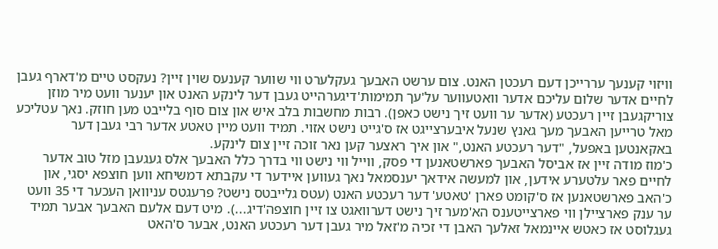וויזוי קענעך עררייכן דעם רעכטן האנט. צום ערשט האבעך געקלערט ווי שווער קענעס שוין זיין? נעקסט טיים מ'דארף געבן לחיים אדער שלום עליכם אדער וואטעווער על'עך תמימות'דיגערהייט געבן דער לינקע האנט און יענער וועט מיר מוזן צוריקגעבן זיין רעכטע (אדער ער וועט זיך נישט כאפן). רבות מחשבות בלב איש און צום סוף בלייבט מען חוזק. נאך עטליכע מאל טרייען האבעך מעך גאנץ שנעל איבערצייגט אז ס'גייט נישט אזוי. תמיד וועט מיין טאטע אדער רבי געבן דער באקאנטען באפעל, "דער רעכטע האנט," און איך ראצער קען נאר זוכה זיין צום לינקע.
כ'מוז מודה זיין אז אביסל האבעך פארשטאנען די פסק, ווייל ווי נישט ווי בדרך כלל האבעך אלס געגעבן מזל טוב אדער לחיים פאר עלטערע אידען, און למעשה אידאך יענסמאל נאך געווען איידער די עקבתא דמשיחא ווען חוצפא יסגי, און כ'האב פארשטאנען אז ס'קומט פארן 'טאטע' דער רעכטע האנט (עטס גלייבטס נישט? פרעגטס עניוואן העכער די 35 וועט ער ענק פארציילן ווי פארצייטענס הא'מער זיך נישט דערוואגט צו זיין חוצפה'דיג...). מיט דעם אלעם האבעך אבער תמיד געגלוסט אז כאטש איינמאל זאלעך האבן די זכיה מ'זאל מיר געבן דער רעכטע האנט, אבער ס'האט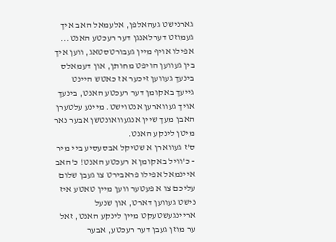גארנישט געהאלפן, אלעמאל האב איך געמוזט דערלאנגן דער רעכטע האנט...
אפילו אויף מיין געבורטסטאג, ווען איך בין געווען הויפט מחותן, און דעמאלס בינעך געווען זיכער אז כאטש היינט גייעך באקומן דער רעכטע האנט, בינעך אויך געווארען אנטוישט. מיינע עלטערן האבן מעך שיין אנגעוואונטשן אבער נאר מיטן לינקע האנט.
ס'ז געווארן א שטיקל אבסעסיע ביי מיר - כ'וויל באקומן א רעכטע האנט! כ'האב איינמאל אפילו פראבירט צו געבן שלום עליכם צו א פעטער ווען מיין טאטע איז נישט געווען דארט, און שנעל אריינגעשטעקט מיין לינקע האנט, זאל ער מוזן געבן דער רעכטע, אבער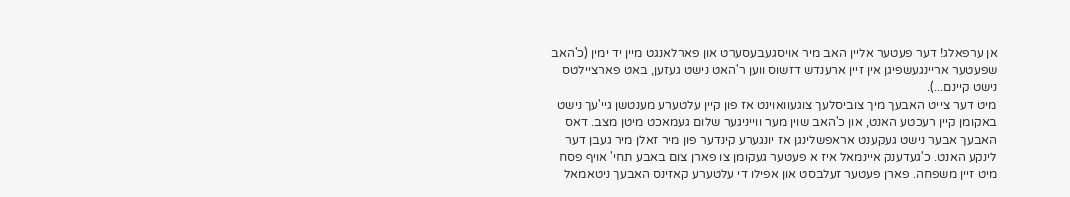אן ערפאלג! דער פעטער אליין האב מיר אויסגעבעסערט און פארלאנגט מיין יד ימין (כ'האב שפעטער אריינגעשפיגן אין זיין ארענדש דזשוס ווען ר'האט נישט געזען, באט פארציילטס נישט קיינם...).
מיט דער צייט האבעך מיך צוביסלעך צוגעוואוינט אז פון קיין עלטערע מענטשן גיי'עך נישט באקומן קיין רעכטע האנט, און כ'האב שוין מער ווייניגער שלום געמאכט מיטן מצב. דאס האבעך אבער נישט געקענט אראפשלינגן אז יונגערע קינדער פון מיר זאלן מיר געבן דער לינקע האנט. כ'געדענק איינמאל איז א פעטער געקומן צו פארן צום באבע תחי' אויף פסח מיט זיין משפחה. פארן פעטער זעלבסט און אפילו די עלטערע קאזינס האבעך ניטאמאל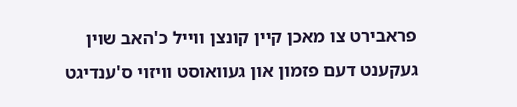פראבירט צו מאכן קיין קונצן ווייל כ'האב שוין געקענט דעם פזמון און געוואוסט וויזוי ס'ענדיגט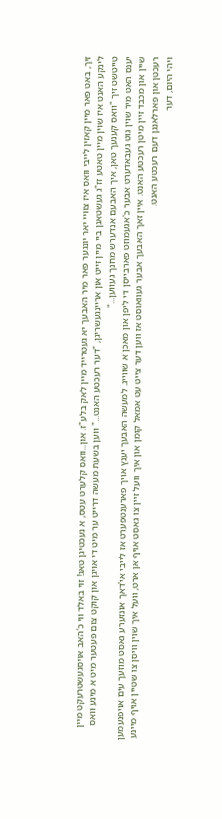זיך, באט פאר מיין קאזין לייבי וואס איז צוויי יאר יונגער פאר מיר האבעך יא געטרייד מיין לאק בלע"ז. און...וואס קלערט עטס, א נעכטיגן טאג! זוי באלד ווי כ'האב אויסגעשטרעקט מיין לינקע האנט איז שוין מיין טאטע זז"ג געשטאנן ביי מיין זייט און אריינגעשריגן, "דער רעכטע האנט..." ווען בשעת מעשה דרייט ער מיט די אויגן און קוקט צום פעטער מיט א מינע וואס טייטשט זיך "וואס קענעך טאן, איך האבעם אנדערש מחנך געווען..."
יענס האט מיר שוין גוט געבאדערט אבער כ'אגעמוזט פארבייסן די ליפן און מאכן א שווייג. למעשה האבעך יענץ אויך פארענטפערט אז לייבי אי'דאך אונזערע גאסט מוזעך עים אויפנעמען שיין און מכבד זיין מיטן רעכטע האנט. איין זאך האבעך אבער געוואוסט אז ווען דער צייט עט אמאל קומן און איך וועל זיין צו גאסט אויף אן ארט, וועל איך שוין וויסן צו שטיין אויף מיינע רעכטן און פארלאנגן דעם רעכטע האנט.
ויהי היום, דער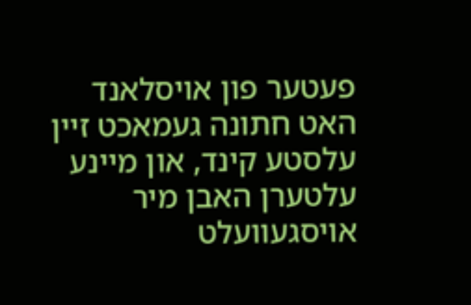פעטער פון אויסלאנד האט חתונה געמאכט זיין עלסטע קינד, און מיינע עלטערן האבן מיר אויסגעוועלט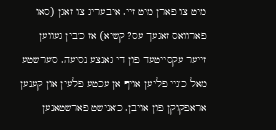מיט צו פארן מיט זיי. איבעריג צו זאגן (סאו פארוואס זאגעך עס? קשיא) אז כ'בין געווען זייער עקסייטעד פון די גאנצע נסיעה. ס'ערשטע מאל כ'גיי פליען אויף אן עכטע פלעין און קענען אראפקוקן פון אויבן. כ'אנישט פארשטאנען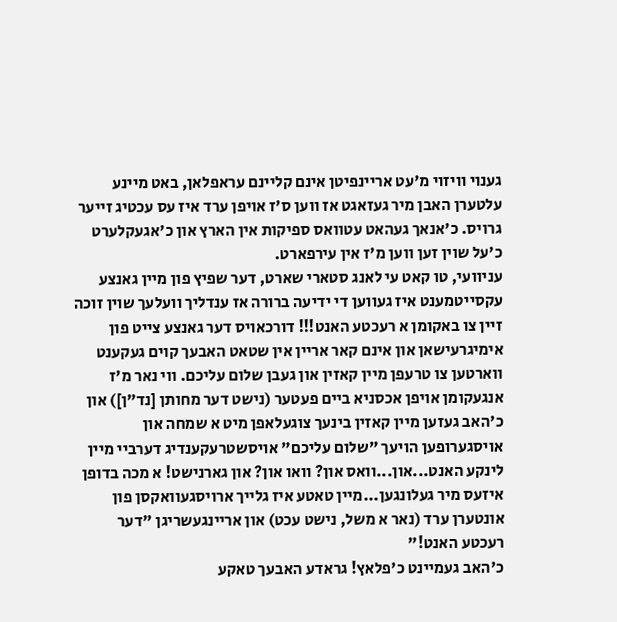גענוי וויזוי מ'עט אריינפיטן אינם קליינם עראפלאן, באט מיינע עלטערן האבן מיר געזאגט אז ווען ס'ז אויפן ערד איז עס עכטיג זייער גרויס. כ'אנאך געהאט עטוואס ספיקות אין הארץ און כ'אגעקלערט כ'על שוין זען ווען מ'ז אין עירפארט.
עניוועי, טו קאט עי לאנג סטארי שארט, דער שפיץ פון מיין גאנצע עקסייטמענט איז געווען די ידיעה ברורה אז ענדליך וועלעך שוין זוכה זיין צו באקומן א רעכטע האנט!!! דורכאויס דער גאנצע צייט פון אימיגרעישאן און אינם קאר אריין אין שטאט האבעך קוים געקענט ווארטען צו טרעפן מיין קאזין און געבן שלום עליכם. ווי נאר מ'ז אנגעקומן אויפן אכסניא ביים פעטער (נישט דער מחותן [נד"ן]) און כ'האב געזען מיין קאזין בינעך צוגעלאפן מיט א שמחה און אויסגערופען הויעך "שלום עליכם" אויסשטרעקענדיג דערביי מיין לינקע האנט...און...וואס און? וואו און? און גארנישט! א מכה בדופן איזעס מיר געלונגען...מיין טאטע איז גלייך ארויסגעוואקסן פון אונטערן ערד (נאר א משל, נישט עכט) און אריינגעשריגן "דער רעכטע האנט!"
כ'האב געמיינט כ'פלאץ! גראדע האבעך טאקע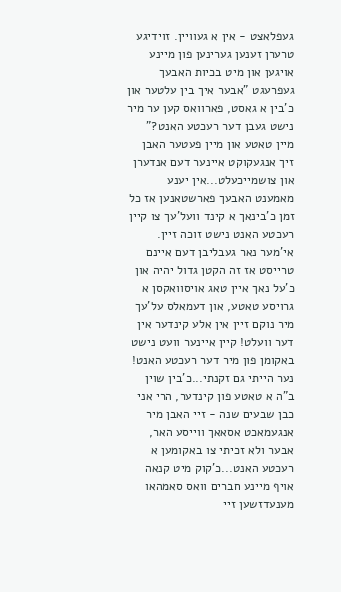געפלאצט - אין א געוויין. זוידיגע טרערן זענען גערינען פון מיינע אויגען און מיט בכיות האבעך געפרעגט "אבער איך בין עלטער און כ'בין א גאסט, פארוואס קען ער מיר נישט געבן דער רעכטע האנט?"
מיין טאטע און מיין פעטער האבן זיך אנגעקוקט איינער דעם אנדערן און צושמייכעלט...אין יענע מאמענט האבעך פארשטאנען אז כל זמן כ'בינאך א קינד וועל'עך צו קיין רעכטע האנט נישט זוכה זיין. אי'מער נאר געבליבן דעם איינם טרייסט אז זה הקטן גדול יהיה און כ'על נאך איין טאג אויסוואקסן א גרויסע טאטע, און דעמאלס על'עך מיר נוקם זיין אין אלע קינדער אין דער וועלט! קיין איינער וועט נישט באקומן פון מיר דער רעכטע האנט!
נער הייתי גם זקנתי...כ'בין שוין ב"ה א טאטע פון קינדער, הרי אני כבן שבעים שנה - זיי האבן מיר אנגעמאכט אסאאך ווייסע האר, אבער ולא זכיתי צו באקומען א רעכטע האנט...כ'קוק מיט קנאה אויף מיינע חברים וואס סאמהאו מענעדזשען זיי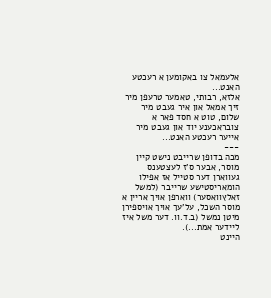אלעמאל צו באקומען א רעכטע האנט...
אלזא, רבותי, טאמער טרעפן מיר זיך אמאל און איר געבט מיר שלום, טוט א חסד פאר א צובראכענע יוד און געבט מיר אייער רעכטע האנט...
---
מכה בדופן שרייבט נישט קיין מוסר, אבער ס'ז לעצטענס געווארן דער סטייל אז אפילו הומאריסטישע שרייבר (למשל זאלץוואסער) ווארפן אויך אריין א מוסר השכל, על'עך אויך אויספירן מיטן נמשל (ב.ד.וו. דער משל איז ליידער אמת...).
היינט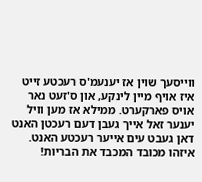ווייסעך שוין אז יענעמ'ס רעכטע זייט איז אויף מיין לינקע, און ס'זעט נאר אויס פארקערט. ממילא אז מען וויל יענער זאל אייך געבן דעם רעכטן האנט דאן געבט עים אייער רעכטע האנט. איזהו מכובד המכבד את הבריות!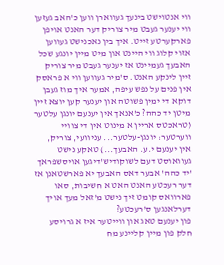ווי אנטוישט בינעך געווארן ווען כ'האב געזען ווי יענער געבט מיר צוריק דער האנט אויפן פארקערטע זייט. איך בין נאכנישט געווען אזוי קלוג ווי היינט און מיט מיין יונגע שכל האבעך געמיינט אז יענער געבט מיר צוריק זיין לינקע האנט. ס'מיר געווען ווי א פראסק אין פנים על נפש עיפה, אמער איך מוז געבן דוקא די ימין פשוטה און יענער קען יוצא זיין מיטן יד כהה? כ'אנאך אין יענעם יונגן עלטער (טראכטס אריין א מינוט אין די צוויי ווערטער: יונגן-עלטער... עניוועי, צוריק, אין יענעם י.ע. האבעך...) טאקע נישט געוואוסט דעם לשוקודיש'דיגען אויסשפראך 'יד כהה' אבער דאס האבעך יא פארשטאנן אז דער רעכטע האנט האט א חשיבות, סאו פארוואס קומט זיך נישט מ'זאל מעך אויך דערלאנגען ס'רעכטע?
פון יענעם טאג און ווייטער איז א גרויסע חלק פון מיין קליינע מח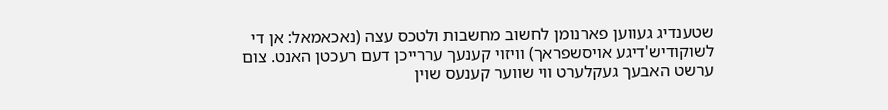שטענדיג געווען פארנומן לחשוב מחשבות ולטכס עצה (נאכאמאל: אן די לשוקודיש'דיגע אויסשפראך) וויזוי קענעך עררייכן דעם רעכטן האנט. צום ערשט האבעך געקלערט ווי שווער קענעס שוין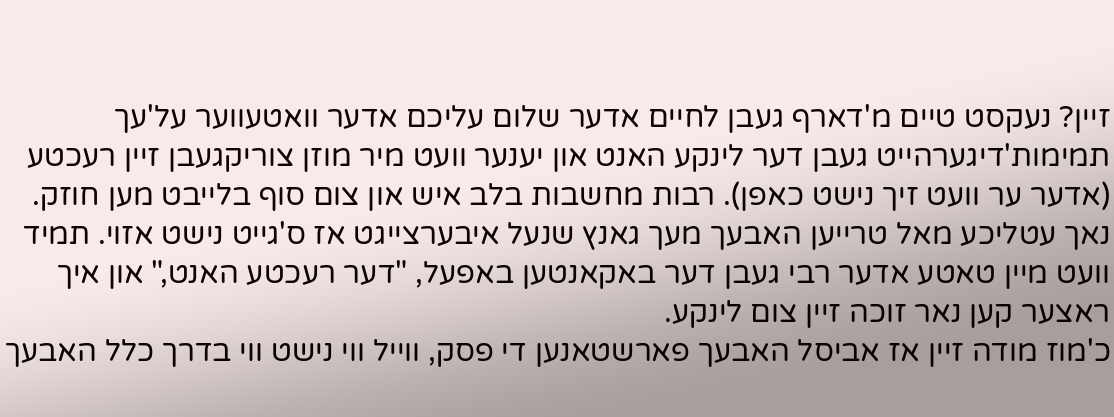זיין? נעקסט טיים מ'דארף געבן לחיים אדער שלום עליכם אדער וואטעווער על'עך תמימות'דיגערהייט געבן דער לינקע האנט און יענער וועט מיר מוזן צוריקגעבן זיין רעכטע (אדער ער וועט זיך נישט כאפן). רבות מחשבות בלב איש און צום סוף בלייבט מען חוזק. נאך עטליכע מאל טרייען האבעך מעך גאנץ שנעל איבערצייגט אז ס'גייט נישט אזוי. תמיד וועט מיין טאטע אדער רבי געבן דער באקאנטען באפעל, "דער רעכטע האנט," און איך ראצער קען נאר זוכה זיין צום לינקע.
כ'מוז מודה זיין אז אביסל האבעך פארשטאנען די פסק, ווייל ווי נישט ווי בדרך כלל האבעך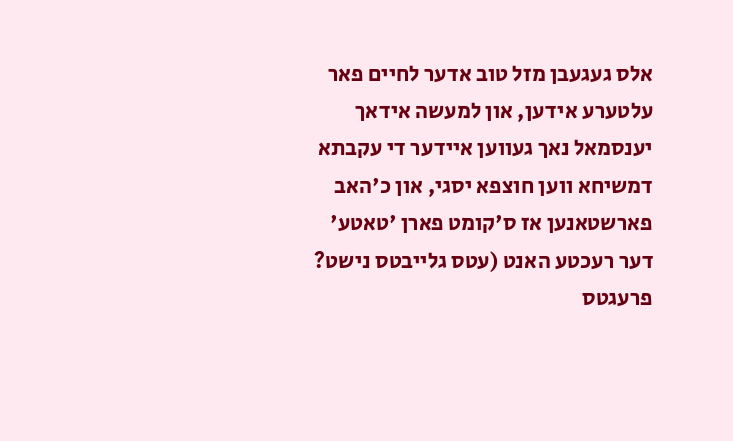אלס געגעבן מזל טוב אדער לחיים פאר עלטערע אידען, און למעשה אידאך יענסמאל נאך געווען איידער די עקבתא דמשיחא ווען חוצפא יסגי, און כ'האב פארשטאנען אז ס'קומט פארן 'טאטע' דער רעכטע האנט (עטס גלייבטס נישט? פרעגטס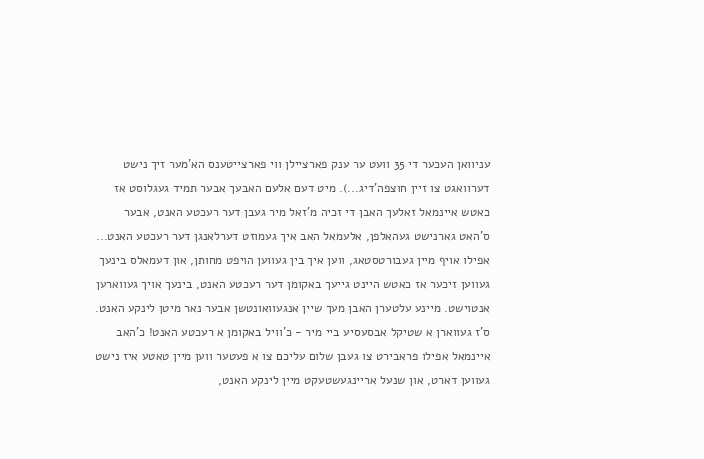עניוואן העכער די 35 וועט ער ענק פארציילן ווי פארצייטענס הא'מער זיך נישט דערוואגט צו זיין חוצפה'דיג...). מיט דעם אלעם האבעך אבער תמיד געגלוסט אז כאטש איינמאל זאלעך האבן די זכיה מ'זאל מיר געבן דער רעכטע האנט, אבער ס'האט גארנישט געהאלפן, אלעמאל האב איך געמוזט דערלאנגן דער רעכטע האנט...
אפילו אויף מיין געבורטסטאג, ווען איך בין געווען הויפט מחותן, און דעמאלס בינעך געווען זיכער אז כאטש היינט גייעך באקומן דער רעכטע האנט, בינעך אויך געווארען אנטוישט. מיינע עלטערן האבן מעך שיין אנגעוואונטשן אבער נאר מיטן לינקע האנט.
ס'ז געווארן א שטיקל אבסעסיע ביי מיר - כ'וויל באקומן א רעכטע האנט! כ'האב איינמאל אפילו פראבירט צו געבן שלום עליכם צו א פעטער ווען מיין טאטע איז נישט געווען דארט, און שנעל אריינגעשטעקט מיין לינקע האנט,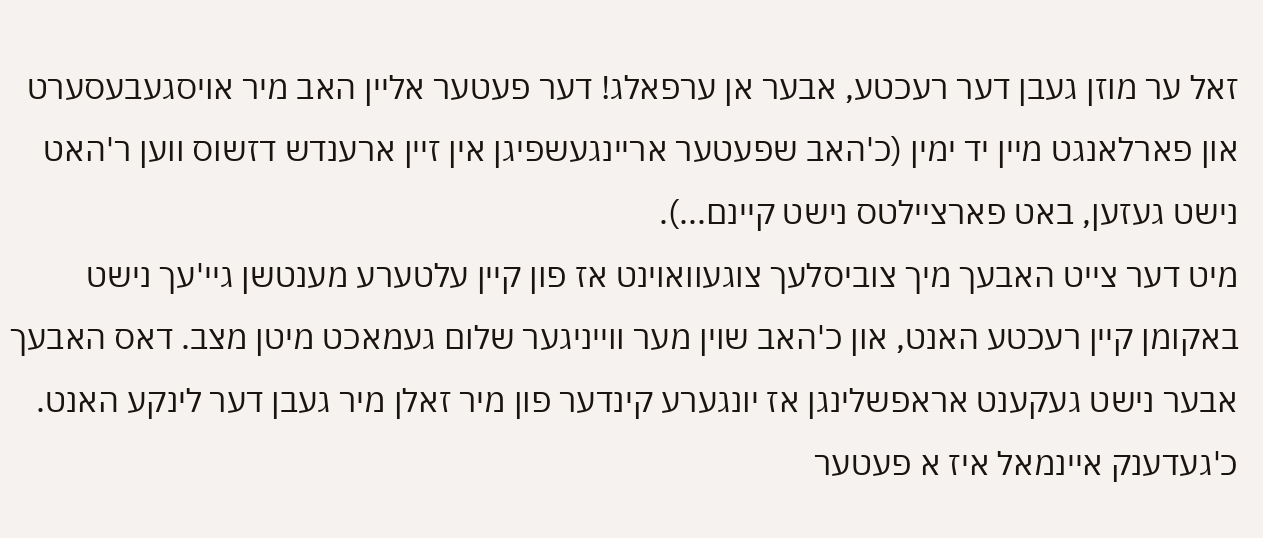זאל ער מוזן געבן דער רעכטע, אבער אן ערפאלג! דער פעטער אליין האב מיר אויסגעבעסערט און פארלאנגט מיין יד ימין (כ'האב שפעטער אריינגעשפיגן אין זיין ארענדש דזשוס ווען ר'האט נישט געזען, באט פארציילטס נישט קיינם...).
מיט דער צייט האבעך מיך צוביסלעך צוגעוואוינט אז פון קיין עלטערע מענטשן גיי'עך נישט באקומן קיין רעכטע האנט, און כ'האב שוין מער ווייניגער שלום געמאכט מיטן מצב. דאס האבעך אבער נישט געקענט אראפשלינגן אז יונגערע קינדער פון מיר זאלן מיר געבן דער לינקע האנט. כ'געדענק איינמאל איז א פעטער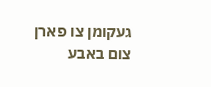געקומן צו פארן צום באבע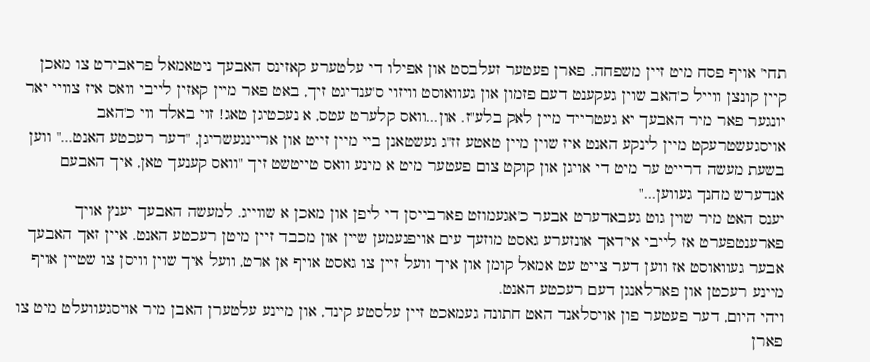תחי' אויף פסח מיט זיין משפחה. פארן פעטער זעלבסט און אפילו די עלטערע קאזינס האבעך ניטאמאל פראבירט צו מאכן קיין קונצן ווייל כ'האב שוין געקענט דעם פזמון און געוואוסט וויזוי ס'ענדיגט זיך, באט פאר מיין קאזין לייבי וואס איז צוויי יאר יונגער פאר מיר האבעך יא געטרייד מיין לאק בלע"ז. און...וואס קלערט עטס, א נעכטיגן טאג! זוי באלד ווי כ'האב אויסגעשטרעקט מיין לינקע האנט איז שוין מיין טאטע זז"ג געשטאנן ביי מיין זייט און אריינגעשריגן, "דער רעכטע האנט..." ווען בשעת מעשה דרייט ער מיט די אויגן און קוקט צום פעטער מיט א מינע וואס טייטשט זיך "וואס קענעך טאן, איך האבעם אנדערש מחנך געווען..."
יענס האט מיר שוין גוט געבאדערט אבער כ'אגעמוזט פארבייסן די ליפן און מאכן א שווייג. למעשה האבעך יענץ אויך פארענטפערט אז לייבי אי'דאך אונזערע גאסט מוזעך עים אויפנעמען שיין און מכבד זיין מיטן רעכטע האנט. איין זאך האבעך אבער געוואוסט אז ווען דער צייט עט אמאל קומן און איך וועל זיין צו גאסט אויף אן ארט, וועל איך שוין וויסן צו שטיין אויף מיינע רעכטן און פארלאנגן דעם רעכטע האנט.
ויהי היום, דער פעטער פון אויסלאנד האט חתונה געמאכט זיין עלסטע קינד, און מיינע עלטערן האבן מיר אויסגעוועלט מיט צו פארן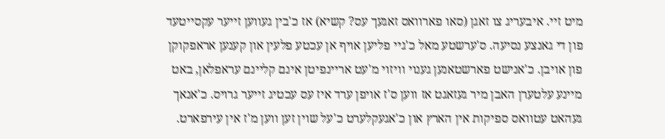מיט זיי. איבעריג צו זאגן (סאו פארוואס זאגעך עס? קשיא) אז כ'בין געווען זייער עקסייטעד פון די גאנצע נסיעה. ס'ערשטע מאל כ'גיי פליען אויף אן עכטע פלעין און קענען אראפקוקן פון אויבן. כ'אנישט פארשטאנען גענוי וויזוי מ'עט אריינפיטן אינם קליינם עראפלאן, באט מיינע עלטערן האבן מיר געזאגט אז ווען ס'ז אויפן ערד איז עס עכטיג זייער גרויס. כ'אנאך געהאט עטוואס ספיקות אין הארץ און כ'אגעקלערט כ'על שוין זען ווען מ'ז אין עירפארט.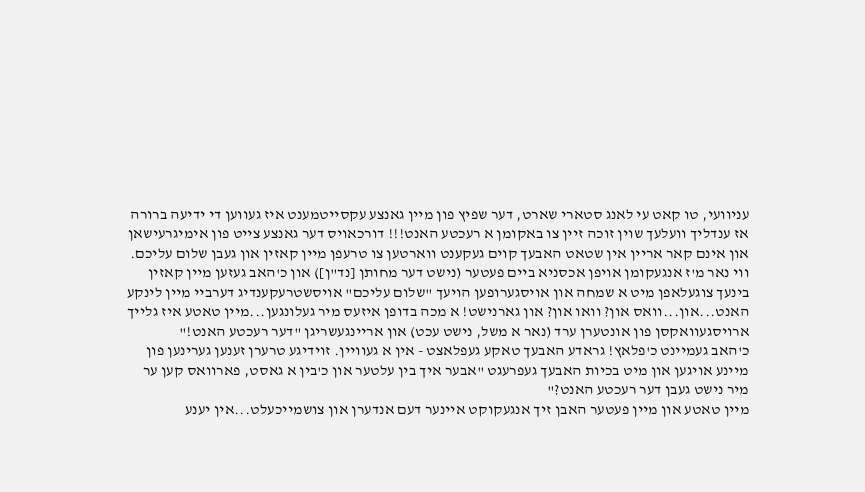עניוועי, טו קאט עי לאנג סטארי שארט, דער שפיץ פון מיין גאנצע עקסייטמענט איז געווען די ידיעה ברורה אז ענדליך וועלעך שוין זוכה זיין צו באקומן א רעכטע האנט!!! דורכאויס דער גאנצע צייט פון אימיגרעישאן און אינם קאר אריין אין שטאט האבעך קוים געקענט ווארטען צו טרעפן מיין קאזין און געבן שלום עליכם. ווי נאר מ'ז אנגעקומן אויפן אכסניא ביים פעטער (נישט דער מחותן [נד"ן]) און כ'האב געזען מיין קאזין בינעך צוגעלאפן מיט א שמחה און אויסגערופען הויעך "שלום עליכם" אויסשטרעקענדיג דערביי מיין לינקע האנט...און...וואס און? וואו און? און גארנישט! א מכה בדופן איזעס מיר געלונגען...מיין טאטע איז גלייך ארויסגעוואקסן פון אונטערן ערד (נאר א משל, נישט עכט) און אריינגעשריגן "דער רעכטע האנט!"
כ'האב געמיינט כ'פלאץ! גראדע האבעך טאקע געפלאצט - אין א געוויין. זוידיגע טרערן זענען גערינען פון מיינע אויגען און מיט בכיות האבעך געפרעגט "אבער איך בין עלטער און כ'בין א גאסט, פארוואס קען ער מיר נישט געבן דער רעכטע האנט?"
מיין טאטע און מיין פעטער האבן זיך אנגעקוקט איינער דעם אנדערן און צושמייכעלט...אין יענע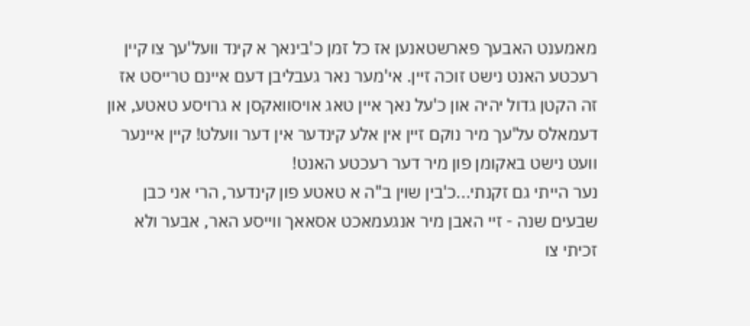מאמענט האבעך פארשטאנען אז כל זמן כ'בינאך א קינד וועל'עך צו קיין רעכטע האנט נישט זוכה זיין. אי'מער נאר געבליבן דעם איינם טרייסט אז זה הקטן גדול יהיה און כ'על נאך איין טאג אויסוואקסן א גרויסע טאטע, און דעמאלס על'עך מיר נוקם זיין אין אלע קינדער אין דער וועלט! קיין איינער וועט נישט באקומן פון מיר דער רעכטע האנט!
נער הייתי גם זקנתי...כ'בין שוין ב"ה א טאטע פון קינדער, הרי אני כבן שבעים שנה - זיי האבן מיר אנגעמאכט אסאאך ווייסע האר, אבער ולא זכיתי צו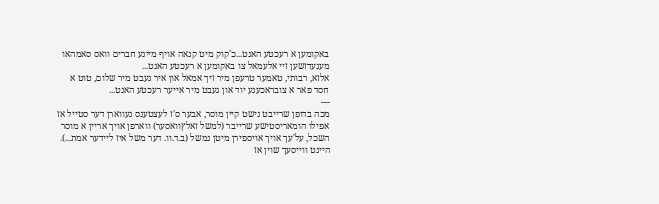באקומען א רעכטע האנט...כ'קוק מיט קנאה אויף מיינע חברים וואס סאמהאו מענעדזשען זיי אלעמאל צו באקומען א רעכטע האנט...
אלזא, רבותי, טאמער טרעפן מיר זיך אמאל און איר געבט מיר שלום, טוט א חסד פאר א צובראכענע יוד און געבט מיר אייער רעכטע האנט...
---
מכה בדופן שרייבט נישט קיין מוסר, אבער ס'ז לעצטענס געווארן דער סטייל אז אפילו הומאריסטישע שרייבר (למשל זאלץוואסער) ווארפן אויך אריין א מוסר השכל, על'עך אויך אויספירן מיטן נמשל (ב.ד.וו. דער משל איז ליידער אמת...).
היינט ווייסעך שוין אז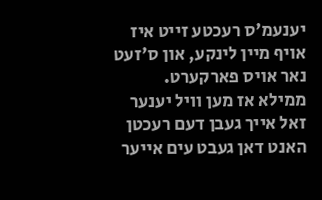יענעמ'ס רעכטע זייט איז אויף מיין לינקע, און ס'זעט נאר אויס פארקערט. ממילא אז מען וויל יענער זאל אייך געבן דעם רעכטן האנט דאן געבט עים אייער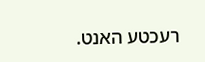רעכטע האנט.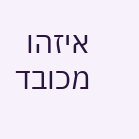איזהו מכובד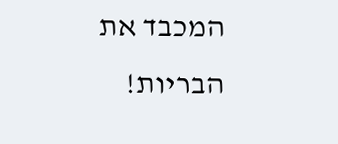המכבד את הבריות!